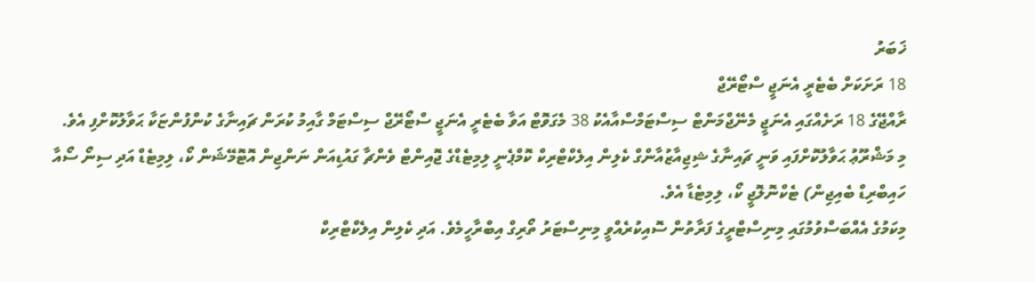ޚަބަރު
18 ރަށަކަށް ބެޓެރީ އެނަޖީ ސްޓޯރޭޖް
ރާއްޖޭގެ 18 ރަށެއްގައި އެނަޖީ މެނޭޖްމަންޓް ސިސްޓަމްސްއާއެކު 38 މެގަވޮޓް އަވާ ބެޓެރީ އެނަޖީ ސްޓޯރޭޖް ސިސްޓަމް ގާއިމު ކުރަން ޗައިނާގެ ކުންފުންޏަކާ ޙަވާލުކޮށްފި އެވެ.
މި މަޝްރޫޢު ޙަވާލުކޮށްފައި ވަނީ ޗައިނާގެ ޝިޖިއާޒުއާންގް ކެލިން އިލެކްޓްރިކް ކޮމްޕެނީ ލިމިޓެޑްގެ ޖޮއިންޓް ވެންޗާ ގައުޑިއަން ނަންޖިން އޮޓޮމޭޝަން ކޯ، ލިމިޓެޑް އަދި ސިނޯ ސޯއާ ހައިބްރިޑް ބެއިޖިން) ޓެކްނޮލޮޖީ ކޯ، ލިމިޓެޑާ އެވެ.
މިކަމުގެ އެއްބަސްވުމުގައި މިނިސްޓްރީގެ ފަރާތުން ސޮއިކުރެއްވީ މިނިސްޓަރު ތޯރިގް އިބްރާހީމެވެ. އަދި ކެލިން އިލެކްޓްރިކް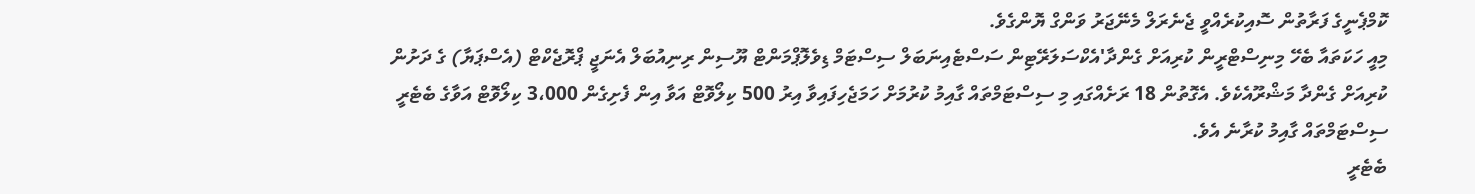ކޮމްޕެނީގެ ފަރާތުން ސޮއިކުރެއްވީ ޖެނެރަލް މެނޭޖަރު ވަންގް ޔޮންގެވެ.
މިއީ ހަކަތައާ ބެހޭ މިނިސްޓްރީން ކުރިއަށް ގެންދާ'އެކްސަލަރޭޓިން ސަސްޓެއިނަބަލް ސިސްޓަމް ޑިވެލޮޕްމަންޓް ޔޫސިން ރިނިއުބަލް އެނަޖީ ޕްރޮޖެކްޓް (އެސްޕަޔާ) ގެ ދަށުން ކުރިއަށް ގެންދާ މަޝްރޫއެކެވެ. އެގޮތުން 18 ރަށެއްގައި މި ސިސްޓަމްތައް ގާއިމު ކުރުމަށް ހަމަޖެހިފައިވާ އިރު 500 ކިލޯވޮޓް އަވާ އިން ފެށިގެން 3،000 ކިލޯވޮޓް އަވާގެ ބެޓެރީ ސިސްޓަމްތައް ގާއިމު ކުރާނެ އެވެ.
ބެޓެރީ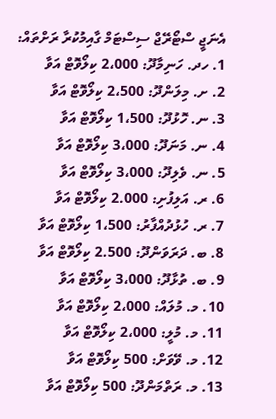އެނަޖީ ސްޓޯރޭޖް ސިސްޓަމް ގާއިމުކުރާ ރަށްތައް:
1. ހދ. ހަނިމާދޫ: 2،000 ކިލޯވޮޓް އަވާ
2. ށ. މިލަންދޫ: 2،500 ކިލޯވޮޓް އަވާ
3. ނ. ހޮޅުދޫ: 1،500 ކިލޯވޮޓް އަވާ
4. ނ. މަނަދޫ: 3،000 ކިލޯވޮޓް އަވާ
5. ނ. ވެލިދޫ: 3،000 ކިލޯވޮޓް އަވާ
6. ރ. އަލިފުށި: 2.000 ކިލޯވޮޓް އަވާ
7. ރ. ހުޅުދުއްފާރު: 1،500 ކިލޯވޮޓް އަވާ
8. ބ. ދަރަވަންދޫ: 2.500 ކިލޯވޮޓް އަވާ
9. ބ. ތުޅާދޫ: 3،000 ކިލޯވޮޓް އަވާ
10. މ. މުލައް: 2،000 ކިލޯވޮޓް އަވާ
11. މ. މުލީ: 2،000 ކިލޯވޮޓް އަވާ
12. މ. ވޭވަށް: 500 ކިލޯވޮޓް އަވާ
13. މ. ރަތްމަންދޫ: 500 ކިލޯވޮޓް އަވާ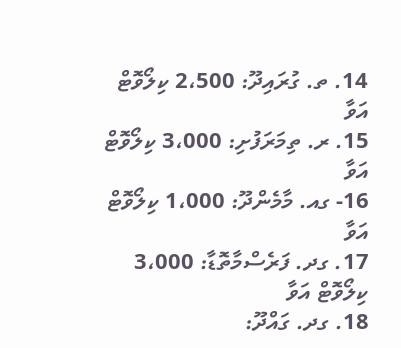14. ތ. ގުރައިދޫ: 2،500 ކިލޯވޮޓް އަވާ
15. ރ. ތިމަރަފުށި: 3،000 ކިލޯވޮޓް އަވާ
16- ގއ. މާމެންދޫ: 1،000 ކިލޯވޮޓް އަވާ
17. ގދ. ފަރެސްމާތޮޑާ: 3،000 ކިލޯވޮޓް އަވާ
18. ގދ. ގައްދޫ: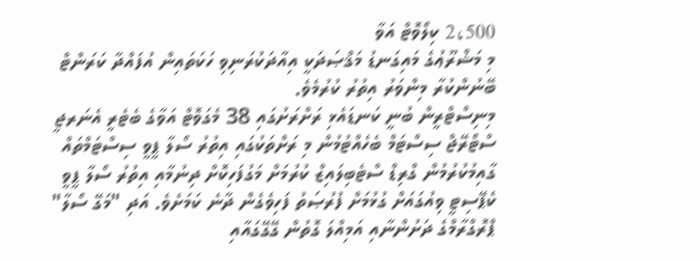2،500 ކިލޯވޮޓް އަވާ
މި މަޝްރޫޢުގެ މައިގަނޑު މަޤްޞަދަކީ އިއާދަކުރަނިވި ހަކަތައިން އުފައްދާ ކަރަންޓް ބޭނުންކުރާ މިންވަރު އިތުރު ކުރުމެވެ.
މިނިސްޓްރީން ބުނީ ކަނޑައެޅި ރަށްރަށުގައި 38 މެގަވޮޓް އަވާގެ ބެޓެރީ އެނަރޖީ ސްޓޯރޭޖް ސިސްޓަމް ބެހެއްޓުމުން މި ރަށްތަކުގައި އިތުރު ސޯލާ ޕީވީ ސިސްޓަމްތައް ގާއިމުކުރުމުން ގްރިޑް ސްޓެބިލައިޒް ކުރުމަށް މަގުފަހިކޮށް ދިނުމާއި އިތުރު ސޯލާ ޕީވީ ކެޕޭސިޓީ ވިއުގައަށް ގުޅުމަށް ފުރުޞަތު ފަހިވެގެން ދާނެ ކަމަށެވެ. އަދި "މަގޭ ސޯލާ" ޕްރޮގްރާމްގެ ދަށުންނާއި އަމިއްލަ ގޮތުން ގޭގޭގައާއި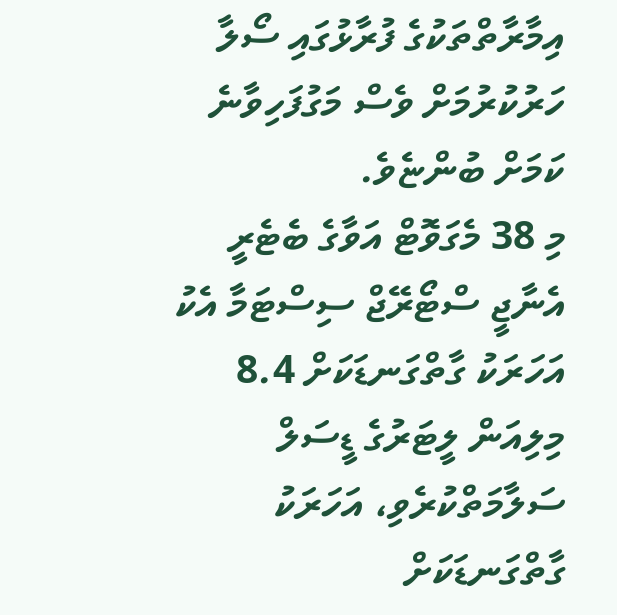އިމާރާތްތަކުގެ ފުރާޅުގައި ސޯލާ ހަރުކުރުމަށް ވެސް މަގުފަހިވާނެ ކަމަށް ބުންޏެވެ.
މި 38 މެގަވޮޓް އަވާގެ ބެޓެރީ އެނާޖީ ސްޓޯރޭޖް ސިސްޓަމާ އެކު އަހަރަކު ގާތްގަނޑަކަށް 8.4 މިލިއަން ލީޓަރުގެ ޑީސަލް ސަލާމަތްކުރެވި، އަހަރަކު ގާތްގަނޑަކަށް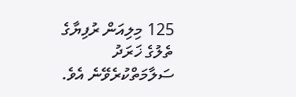125 މިލިއަން ރުފިޔާގެ ތެލުގެ ޚަރަދު ސަލާމަތްކުރެވޭނެ އެވެ.